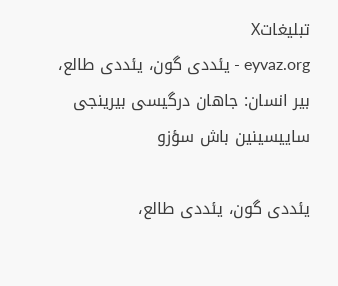تبليغاتX
eyvaz.org - یئددی گون، یئددی طالع، بیر انسان: جاهان درگیسی بیرینجی ساییسینین باش سؤزو

یئددی گون، یئددی طالع،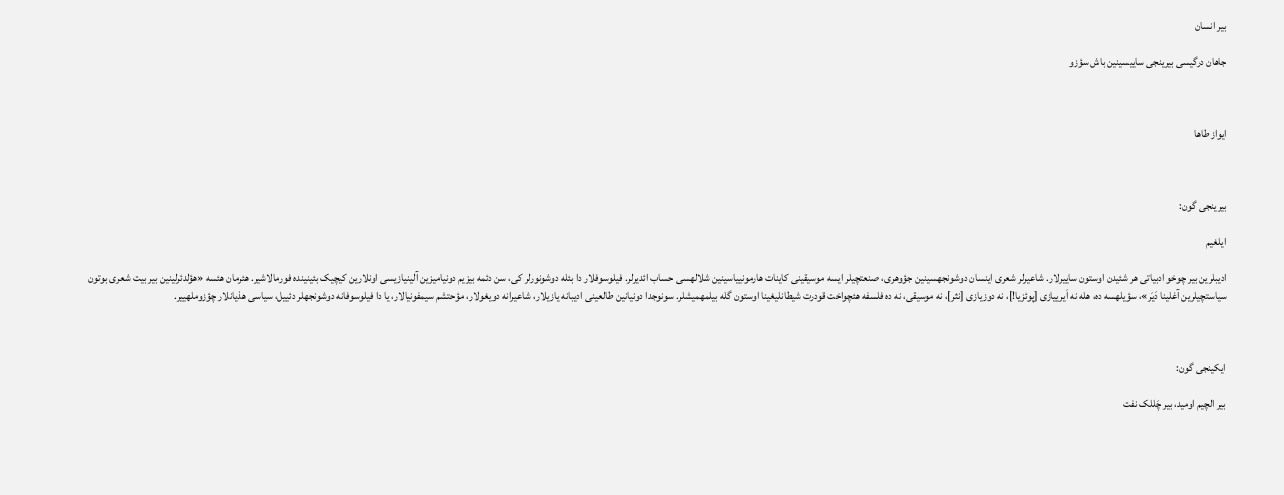بیر انسان

جاهان درگیسی بیرینجی ساییسینین باش سؤزو



ایواز طاها



بیرینجی گون:

ایلغیم

ادیبلرین بیر چوخو ادبیاتی هر شئیدن اوستون ساییرلار. شاعیرلر شعری اینسان دوشونجهسینین جؤوهری، صنعتچیلر ایسه موسیقینی کاینات هارمونییاسینین شلالهسی حساب ائدیرلر. فیلوسوفلار دا بئله دوشونورلر کی، سن دئمه بیزیم دونیامیزین آلینیازیسی اونلارین کیچیک بئینینده فورمالاشیر. هئرمان هئسه «هؤلدئرلینین بیر بیت شعری بوتون سیاستچیلرین آغلینا دَیَر»، سؤیلهسه ده، هله نه اَیرییازی [پوئزیا!]، نه دوزیازی [نثر]، نه موسیقی، نه ده فلسفه هئچواخت قودرت شیطانلیغینا اوستون گله بیلمهمیشلر. سونوجدا دونیانین طالعینی ادیبانه یازیلار، شاعیرانه دویغولار، مؤحتشم سیمفونیالار، یا دا فیلوسوفانه دوشونجهلر دئییل، سیاسی هذیانلار چؤزوملهییر.



ایکینجی گون:

بیر الچیم اومید، بیر چَللک نفت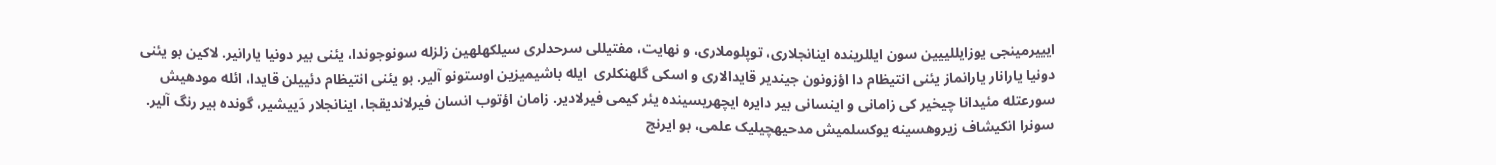ایییرمینجی یوزایللییین سون ایللرینده اینانجلاری، توپلوملاری، و نهایت، مفتیللی سرحدلری سیلکهلهین زلزله سونوجوندا، یئنی بیر دونیا یارانیر. لاکین بو یئنی دونیا یارانار یارانماز یئنی انتیظام دا اؤزونون جیندیر قایدالاری و اسکی گلهنکلری  ایله باشیمیزین اوستونو آلیر. بو یئنی انتیظام دئییلن قایدا، ائله مودهیش سورعتله مئیدانا چیخیر کی زامانی و اینسانی بیر دایره ایچهریسینده یئر کیمی فیرلادیر. زامان اؤتوب انسان فیرلاندیقجا، اینانجلار دَییشیر، گونده بیر رنگ آلیر. سونرا انکیشاف زیروهسینه یوکسلمیش مدحیهچیلیک علمی، بو ایرنج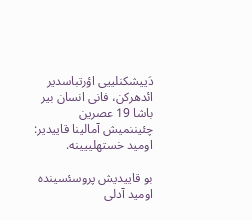دَییشکنلییی اؤرتباسدیر ائدهرکن، فانی انسان بیر باشا 19 عصرین چئیننمیش آمالینا قاییدیر: اومید خستهلییینه.

بو قاییدیش پروسئسینده اومید آدلی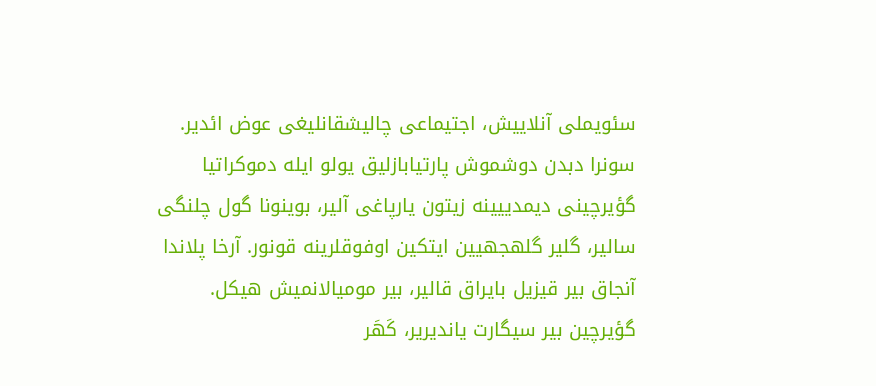سئویملی آنلاییش، اجتیماعی چالیشقانلیغی عوض ائدیر. سونرا دبدن دوشموش پارتیابازلیق یولو ایله دموکراتیا گؤیرچینی دیمدییینه زیتون یارپاغی آلیر، بوینونا گول چلنگی سالیر، گلیر گلهجهیین ایتکین اوفوقلرینه قونور. آرخا پلاندا آنجاق بیر قیزیل بایراق قالیر، بیر مومیالانمیش هیکل. گؤیرچین بیر سیگارت یاندیریر، کَهَر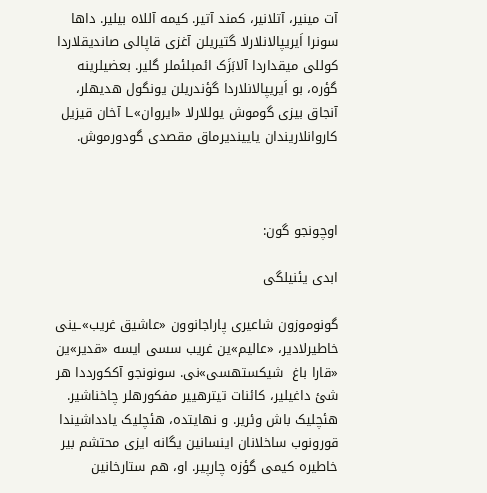آت مینیر، آتلانیر، کمند آتیر. کیمه آللاه بیلیر. داها سونرا اَیریپالانلارلا گتیریلن آغزی قاپالی صاندیقلاردا کوللی میقداردا آلابَزَک ائمبلئملر گلیر. بعضیلرینه گؤره، بو اَیریپالانلاردا گؤندریلن یونگول هدیهلر، آنجاق بیزی گوموش یوللارلا «ایروان»ـا آخان قیزیل کاروانلاریندان یاییندیرماق مقصدی گودورموش.



اوچونجو گون:

ابدی یئنیلگی

گونوموزون شاعیری پاراجانوون «عاشیق غریب»ـینی خاطیرلادیر، «عالیم»ین غریب سسی ایسه «قدیر»ین «قارا باغ  شیکستهسی»نی. سونونجو آککورددا هر شئ داغیلیر، کائنات تیترهییر مفکورهلر چاخناشیر. هئچلیک باش وئریر. و نهایتده، هئچلیک یادداشیندا قورونوب ساخلانان اینسانین یگانه ایزی محتشم بیر خاطیره کیمی گؤزه چارپیر. او، هم ستارخانین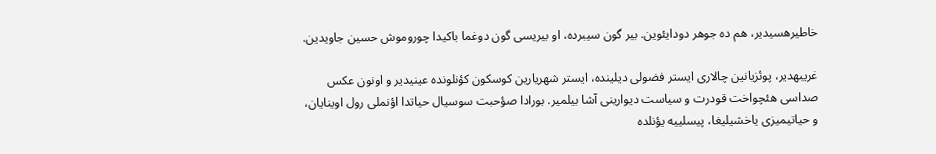خاطیرهسیدیر، هم ده جوهر دودایئوین. بیر گون سیبرده، او بیریسی گون دوغما باکیدا چوروموش حسین جاویدین.

غریبهدیر، پوئزیانین چالاری ایستر فضولی دیلینده، ایستر شهریارین کوسکون کؤنلونده عینیدیر و اونون عکس صداسی هئچواخت قودرت و سیاست دیوارینی آشا بیلمیر. بورادا صؤحبت سوسیال حیاتدا اؤنملی رول اوینایان، و حیاتیمیزی یاخشیلیغا، پیسلییه یؤنلده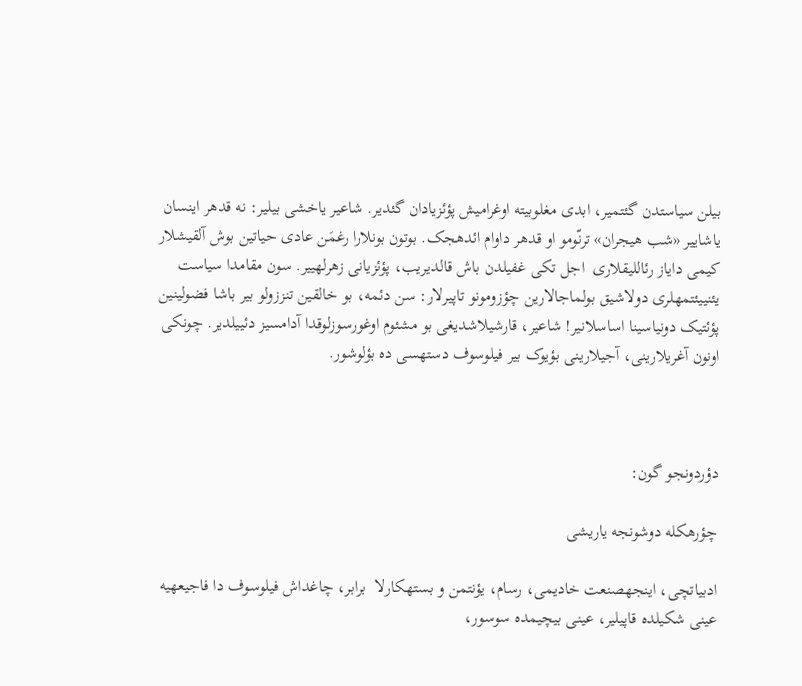بیلن سیاستدن گئتمیر، ابدی مغلوبیته اوغرامیش پؤئزیادان گئدیر. شاعیر یاخشی بیلیر: نه قدهر اینسان یاشاییر «شب هیجران» ترنّومو او قدهر داوام ائدهجک. بوتون بونلارا رغمَن عادی حیاتین بوش آلقیشلار کیمی دایاز رئاللیقلاری  اجل تکی غفیلدن باش قالدیریب، پؤئزیانی زهرلهییر. سون مقامدا سیاست یئنییئتمهلری دولاشیق بولماجالارین چؤزومونو تاپیرلار: سن دئمه، بو خالقین تنززولو بیر باشا فضولینین پؤئتیک دونیاسینا اساسلانیر! شاعیر، قارشیلاشدیغی بو مشئوم اوغورسوزلوقدا آدامسیز دئییلدیر. چونکی اونون آغریلارینی، آجیلارینی بؤیوک بیر فیلوسوف دستهسی ده بؤلوشور.



دؤردونجو گون:

چؤرهکله دوشونجه یاریشی

ادبیاتچی، اینجهصنعت خادیمی، رسام، یؤنتمن و بستهکارلا  برابر، چاغداش فیلوسوف دا فاجیعهیه عینی شکیلده قاپیلیر، عینی بیچیمده سوسور،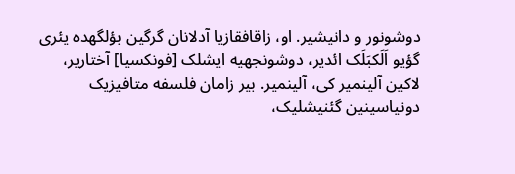دوشونور و دانیشیر. او، زاقافقازیا آدلانان گرگین بؤلگهده یئری گؤیو اَلَکبَلَک ائدیر، دوشونجهیه ایشلک [فونکسیا] آختاریر، لاکین آلینمیر کی، آلینمیر. بیر زامان فلسفه متافیزیک دونیاسینین گئنیشلیک،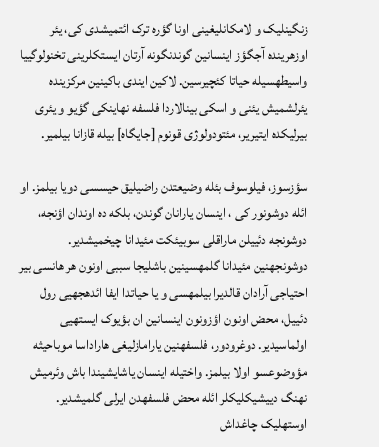زنگینلیک و لامکانلیغینی اونا گؤره ترک ائتمیشدی کی، یئر اوزهرینده آجگؤز اینسانین گوندنگونه آرتان ایستکلرینی تخنولوگییا واسیطهسیله حیاتا کئچیرسین. لاکین ایندی باکینین مرکزینده یئرلشمیش یئنی و اسکی بینالاردا فلسفه نهاینکی گؤیو و یئری بیرلیکده ایتیریر، مئتودولوژی قونوم [جایگاه] بیله قازانا بیلمیر.

سؤزسوز، فیلوسوف بئله وضیعتدن راضیلیق حیسسی دویا بیلمز. او ائله دوشونور کی ، اینسان یارانان گوندن، بلکه ده اوندان اؤنجه، دوشونجه دئییلن ماراقلی سوبیئکت مئیدانا چیخمیشدیر. دوشونجهنین مئیدانا گلمهسینین باشلیجا سببی اونون هر هانسی بیر احتیاجی آرادان قالدیرا بیلمهسی و یا حیاتدا ایفا ائدهجهیی رول دئییل، محض اونون اؤزونون اینسانین ان بؤیوک ایستهیی اولماسیدیر. دوغرودور، فلسفهنین یارامازلیغی هاراداسا موباحیثه مؤوضوعسو اولا بیلمز. واختیله اینسان یاشایشیندا باش وئرمیش نهنگ دییشیکلیکلر ائله محض فلسفهدن ایرلی گلمیشدیر. اوستهلیک چاغداش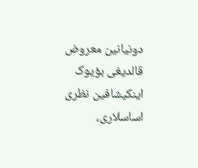دونیانین معروض قالدیغی بؤیوک اینکیشافین نظری اساسلاری،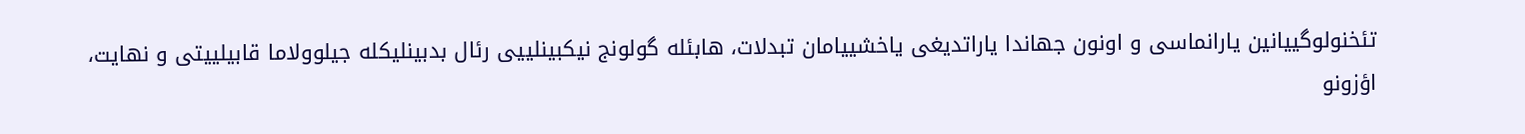تئخنولوگییانین یارانماسی و اونون جهاندا یاراتدیغی یاخشییامان تبدلات، هابئله گولونج نیکبینلییی رئال بدبینلیکله جیلوولاما قابیلییتی و نهایت، اؤزونو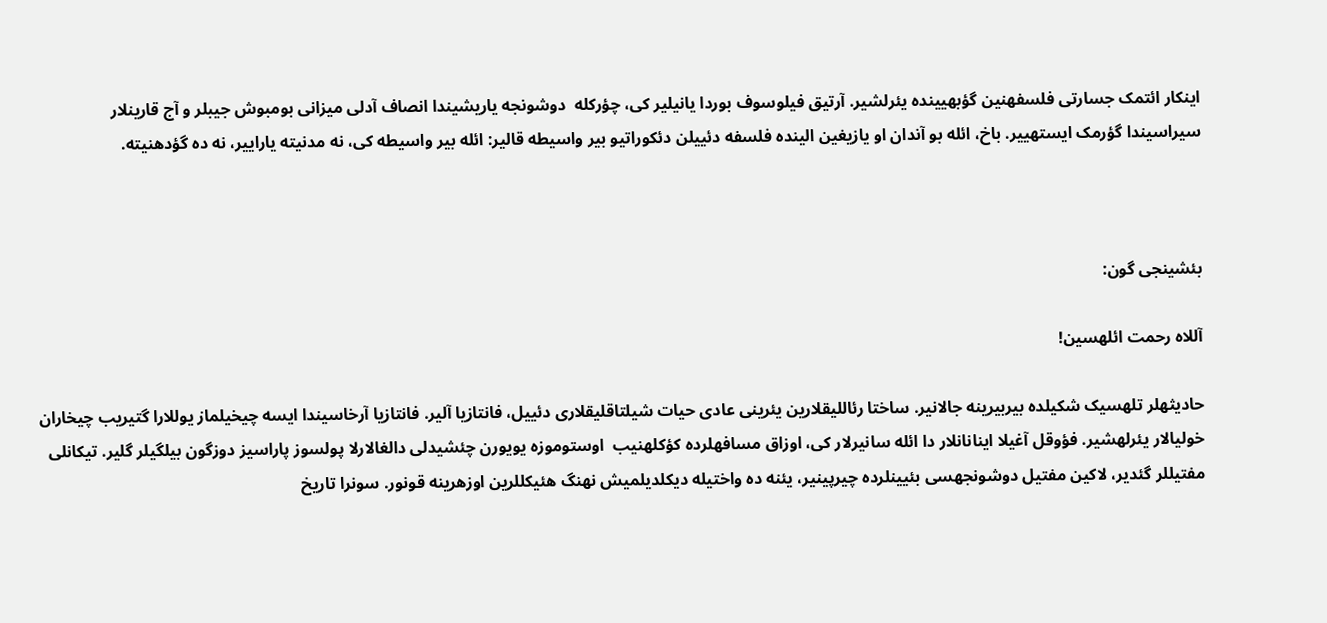اینکار ائتمک جسارتی فلسفهنین گؤبهیینده یئرلشیر. آرتیق فیلوسوف بوردا یانیلیر کی، چؤرکله  دوشونجه یاریشیندا انصاف آدلی میزانی بومبوش جیبلر و آج قارینلار سیراسیندا گؤرمک ایستهییر. باخ، ائله بو آندان او یازیغین الینده فلسفه دئییلن دئکوراتیو بیر واسیطه قالیر: ائله بیر واسیطه کی، نه مدنیته یاراییر، نه ده گؤدهنیته.



بئشینجی گون:

آللاه رحمت ائلهسین!

حادیثهلر تلهسیک شکیلده بیربیرینه جالانیر. ساختا رئاللیقلارین یئرینی عادی حیات شیلتاقلیقلاری دئییل، فانتازیا آلیر. فانتازیا آرخاسیندا ایسه چیخیلماز یوللارا گتیریب چیخاران خولیالار یئرلهشیر. فؤوقل آغیلا اینانانلار دا ائله سانیرلار کی، اوزاق مسافهلرده کؤکلهنیب  اوستوموزه یویورن چئشیدلی دالغالارلا پولسوز پاراسیز دوزگون بیلگیلر گلیر. تیکانلی مفتیللر گئدیر، لاکین مفتیل دوشونجهسی بئیینلرده چیرپینیر، یئنه ده واختیله دیکلدیلمیش نهنگ هئیکللرین اوزهرینه قونور. سونرا تاریخ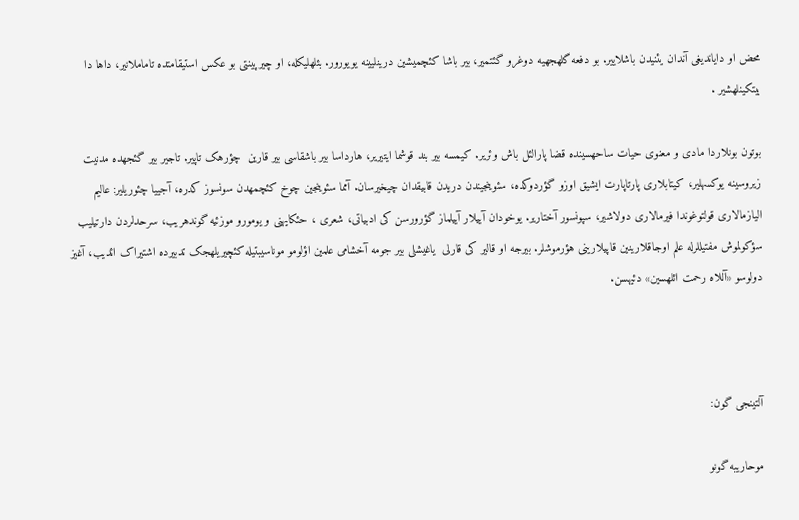محض او دایاندیغی آندان یئنیدن باشلاییر. بو دفعه گلهجهیه دوغرو گئتمیر، بیر باشا کئچمیشین درینلیینه یویورور. بئلهلیکله، او چیرپینتی بو عکس استیقامتده تاماملانیر، داها دا بیتکینلهشیر .

بوتون بونلاردا مادی و معنوی حیات ساحهسینده قضا پارالئل باش وئریر. کیمسه بیر بند قوشما ایتیریر، هارداسا بیر باشقاسی بیر قارین  چؤرهک تاپیر. تاجیر بیر گئجهده مدنیت زیروسینه یوکسهلیر، کیتابلاری پارتاپارت ایشیق اوزو گؤردوکده، سئوینجیندن دریدن قابیقدان چیخیرسان. آمما سئوینجین چوخ کئچمهدن سونسوز کدره، آجییا چئوریلیر: عالیم الیازمالاری قولتوغوندا فیرمالاری دولاشیر، سپونسور آختاریر. یوخودان آییلار آییلماز گؤرورسن کی ادبیاتی، شعری ، حئکایهنی و یومورو موزئیه گوندهریب، سرحدلردن دارتیلیب سؤکولموش مفتیللرله علم اوجاقلارینین قاپیلارینی هؤرموشلر. بیرجه او قالیر کی قارلی  یاغیشلی بیر جومه آخشامی علمین اؤلومو موناسیبتیله کئچیریلهجک تدبیرده اشتیراک ائدیب، آغیز دولوسو «آللاه رحمت ائلهسین» دئیهسن.



آلتینجی گون:

موحاریبه گونو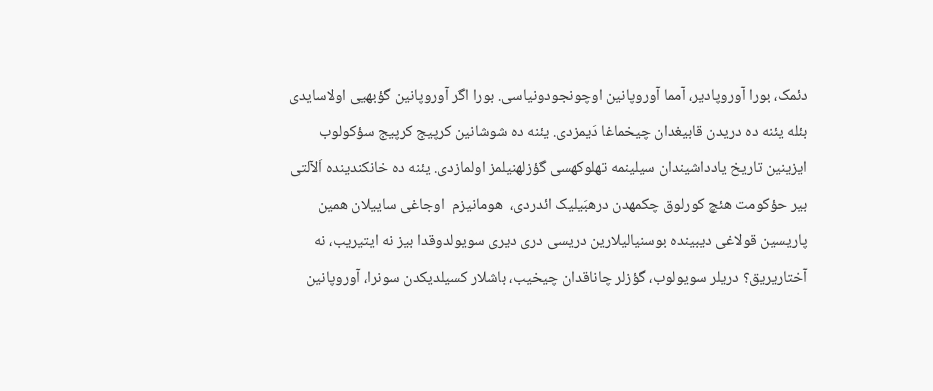دئمک، بورا آوروپادیر، آمما آوروپانین اوچونجودونیاسی. بورا اگر آوروپانین گؤبهیی اولاسایدی بئله یئنه ده دریدن قابیغدان چیخماغا دَیمزدی. یئنه ده شوشانین کرپیج کرپیج سؤکولوب ایزینین تاریخ یادداشیندان سیلینمه تهلوکهسی گؤزلهنیلمز اولمازدی. یئنه ده خانکندینده اَلآلتی بیر حؤکومت هئچ کورلوق چکمهدن درهبَیلیک ائدردی،  هومانیزم  اوجاغی ساییلان همین پاریسین قولاغی دیبینده بوسنیالیلارین دریسی دری دیری سویولدوقدا بیز نه ایتیریب، نه آختاریریق؟ دریلر سویولوب، گؤزلر چاناقدان چیخیب، باشلار کسیلدیکدن سونرا، آوروپانین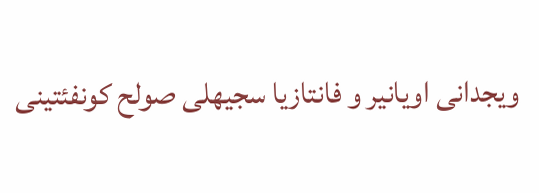ویجدانی اویانیر و فانتازیا سجیهلی صولح کونفئتینی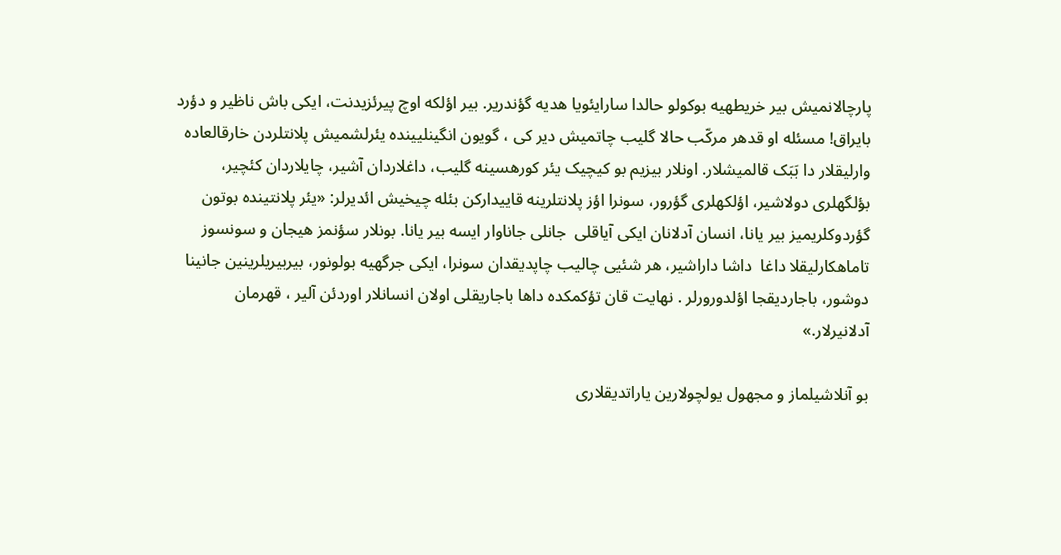پارچالانمیش بیر خریطهیه بوکولو حالدا سارایئویا هدیه گؤندریر. بیر اؤلکه اوچ پیرئزیدنت، ایکی باش ناظیر و دؤرد بایراق! مسئله او قدهر مرکّب حالا گلیب چاتمیش دیر کی ، گویون انگینلیینده یئرلشمیش پلانتلردن خارقالعاده وارلیقلار دا بَبَک قالمیشلار. اونلار بیزیم بو کیچیک یئر کورهسینه گلیب، داغلاردان آشیر، چایلاردان کئچیر، بؤلگهلری دولاشیر، اؤلکهلری گؤرور، سونرا اؤز پلانتلرینه قاییدارکن بئله چیخیش ائدیرلر: «یئر پلانتینده بوتون گؤردوکلریمیز بیر یانا، انسان آدلانان ایکی آیاقلی  جانلی جاناوار ایسه بیر یانا. بونلار سؤنمز هیجان و سونسوز تاماهکارلیقلا داغا  داشا داراشیر، هر شئیی چالیب چاپدیقدان سونرا، ایکی جرگهیه بولونور، بیربیریلرینین جانینا دوشور، باجاردیقجا اؤلدورورلر . نهایت قان تؤکمکده داها باجاریقلی اولان انسانلار اوردئن آلیر ، قهرمان آدلانیرلار.»

بو آنلاشیلماز و مجهول یولچولارین یاراتدیقلاری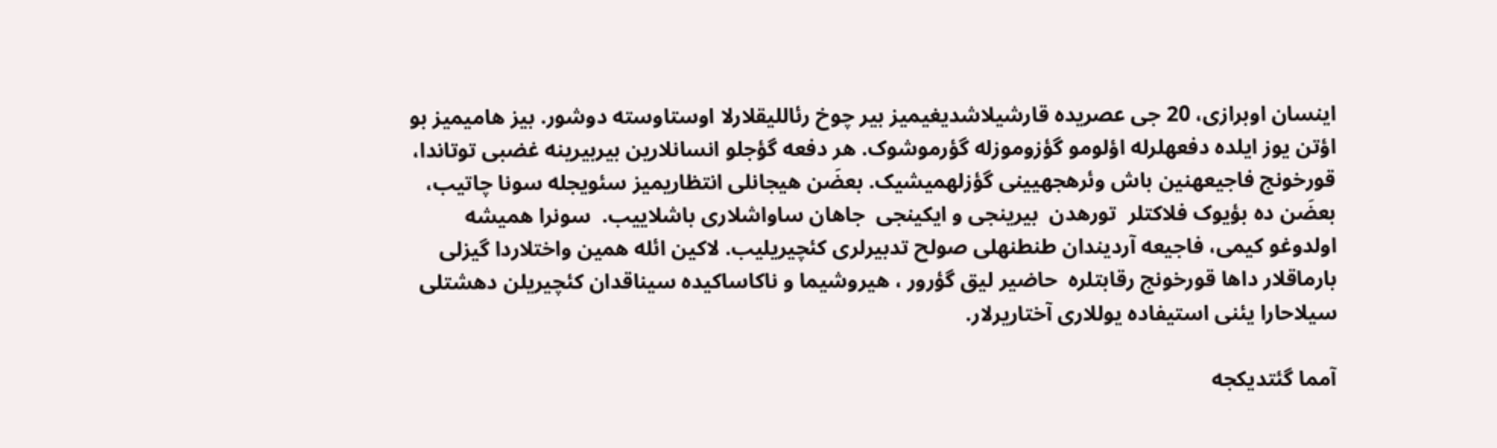اینسان اوبرازی، 20 جی عصریده قارشیلاشدیغیمیز بیر چوخ رئاللیقلارلا اوستاوسته دوشور. بیز هامیمیز بو اؤتن یوز ایلده دفعهلرله اؤلومو گؤزوموزله گؤرموشوک. هر دفعه گؤجلو انسانلارین بیربیرینه غضبی توتاندا، قورخونج فاجیعهنین باش وئرهجهیینی گؤزلهمیشیک. بعضَن هیجانلی انتظاریمیز سئویجله سونا چاتیب، بعضَن ده بؤیوک فلاکتلر  تورهدن  بیرینجی و ایکینجی  جاهان ساواشلاری باشلاییب.  سونرا همیشه اولدوغو کیمی، فاجیعه آردیندان طنطنهلی صولح تدبیرلری کئچیریلیب. لاکین ائله همین واختلاردا گیزلی بارماقلار داها قورخونج رقابتلره  حاضیر لیق گؤرور ، هیروشیما و ناکاساکیده سیناقدان کئچیریلن دهشتلی سیلاحارا یئنی استیفاده یوللاری آختاریرلار.

آمما گئتدیکجه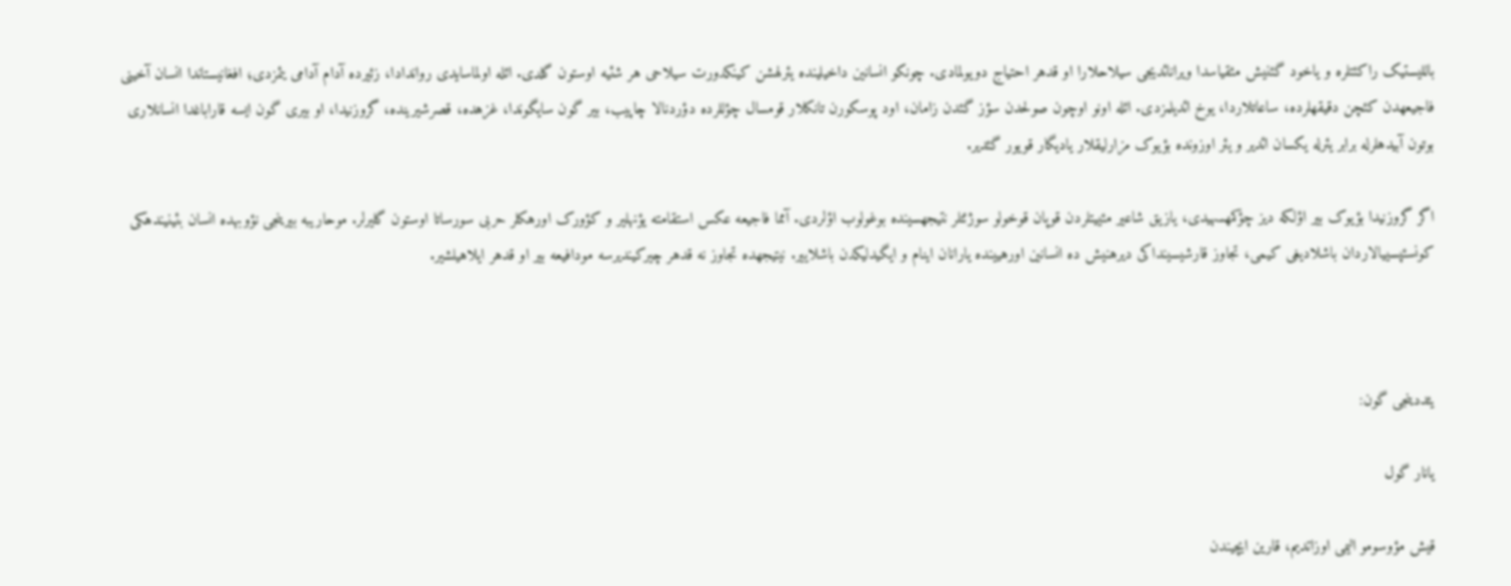باللیستیک راکئتلره و یاخود گئنیش مئقیاسدا ویرانائدیجی سیلاحلارا او قدهر احتیاج دویولمادی. چونکو انسانین داخیلینده یئرلهشن کینکدورت سیلاحی هر شئیه اوستون گلدی. ائله اولماسایدی رواندادا، زئیرده آدام آدامی یئمزدی؛ افغانیستاندا انسان آخینی فاجیعهدن کئچن دقیقهلرده، ساعاتلاردا، یوخ ائدیلمزدی. ائله اونو اوچون صولحدن سؤز گئدن زامان، اود پوسکورن تانکلار قومسال چؤللرده دؤردنالا چاپیب، بیر گون سایگوندا، غزهده، قصرشیرینده، گروزنیدا، او بیری گون ایسه قاراباغدا انسانلاری بوتون آبیدهلرله برابر یئرله یکسان ائدیر و یئر اوزونده بؤیوک مزارلیقلار یادیگار قویور گئدیر.

اگر گروزنیدا بؤیوک بیر اؤلکه دیز چؤکمهسهیدی، یازیق شاعیر مئییتلردن قوپان قوخولو سوژئتلر نتیجهسینده بوغولوب اؤلردی. آمما فاجیعه عکس استقامته یؤنهلیر و کؤورک اورهکلر حربی سورساتا اوستون گلیرلر. موحاریبه بیرینجی نؤوبهده انسان بئینیندهکی کونسئپسییالاردان باشلادیغی کیمی، تجاوز قارشیسینداکی دیرهنیش ده انسانین اورهیینده یارانان اینام و ایگیدلیکدن باشلاییر. نیتیجهده تجاوز نه قدهر چیرکیندیرسه مودافیعه بیر او قدهر ایلاهیلشیر.



یئددینجی گون:

یانار گول

قیش مؤوسومو الیمی اوزاتدیم، قارین ایچیندن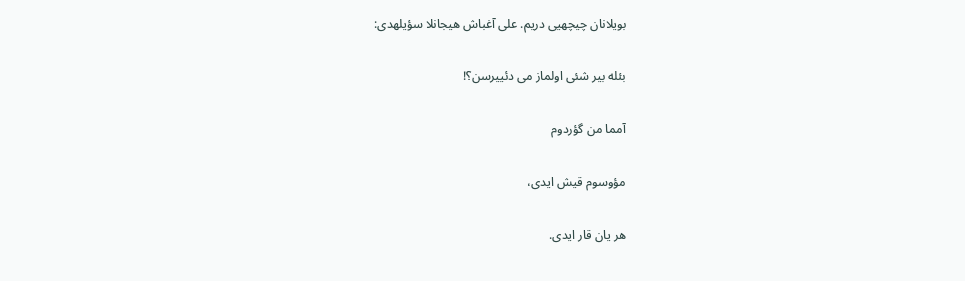بویلانان چیچهیی دریم. علی آغباش هیجانلا سؤیلهدی:

بئله بیر شئی اولماز می دئییرسن؟!

آمما من گؤردوم

مؤوسوم قیش ایدی،

هر یان قار ایدی.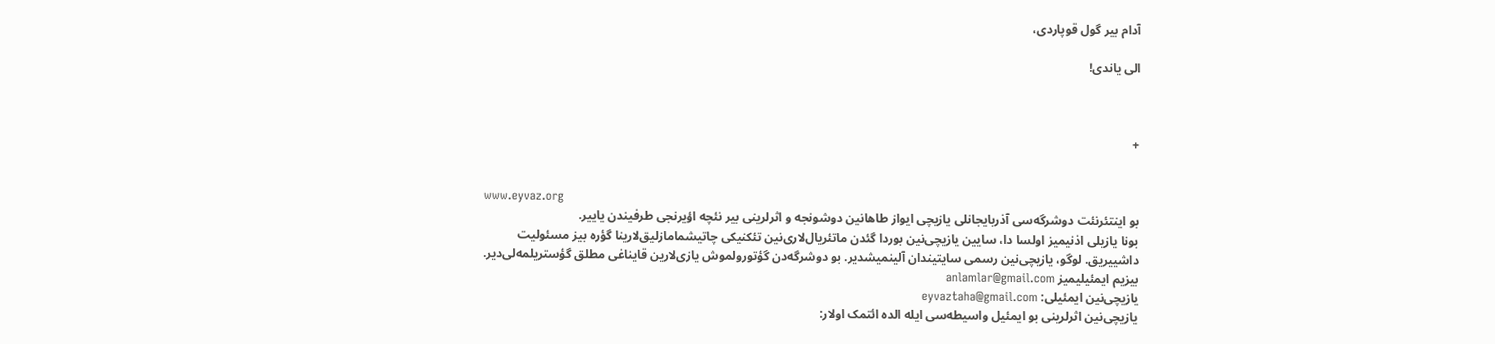آدام بیر گول قوپاردی،

الی یاندی!



+


www.eyvaz.org
بو اینتئرنئت دوشرگه‌سی آذربایجانلی یازیچی ایواز طاهانین دوشونجه و اثرلرینی بیر نئچه اؤیرنجی طرفیندن یاییر.
بونا یازیلی اذنیمیز اولسا دا، سایین یازیچی‌نین بوردا گئدن ماتئریال‌لاری‌نین تئکنیکی چاتیشمامازلیق‌لارینا گؤره بیز مسئولیت داشییریق. لوگو، یازیچی‌نین رسمی سایتیندان آلینمیشدیر. بو دوشرگه‌دن گؤتورولموش یازی‌لارین قایناغی مطلق گؤستریلمه‌لی‌دیر.
بیزیم ایمئیلیمیز anlamlar@gmail.com
یازیچی‌نین ایمئیلی: eyvaztaha@gmail.com
یازیچی‌نین اثرلرینی بو ایمئیل واسیطه‌سی ایله الده ائتمک اولار: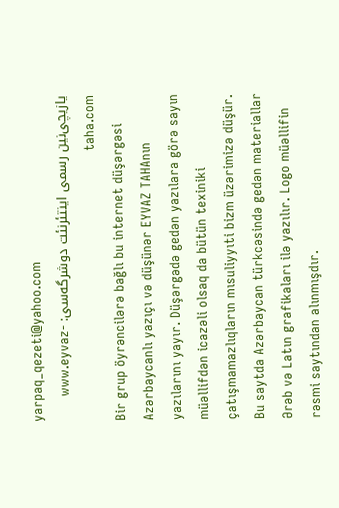yarpaq_qezeti@yahoo.com
یازیچی‌نین رسمی اینتئرنئت دوشرگه‌سی: www.eyvaz-taha.com
Bir grup öyrəncilərə bağlı bu internet düşərgəsi Azərbaycanlı yazıçı və düşünər EYVAZ TAHAnın yazılarını yayır. Düşərgədə gedən yazılara görə sayın müəllifdən icazəli olsaq da bütün texiniki çatışmamazlıqların mısuliyyıti bizm üzərimizə düşür.
Bu saytda Azərbaycan türkcəsində gedən materiallar Ərəb və Latın grafikaları ilə yazılır. Logo müəllifin rəsmi saytından alınmışdır.